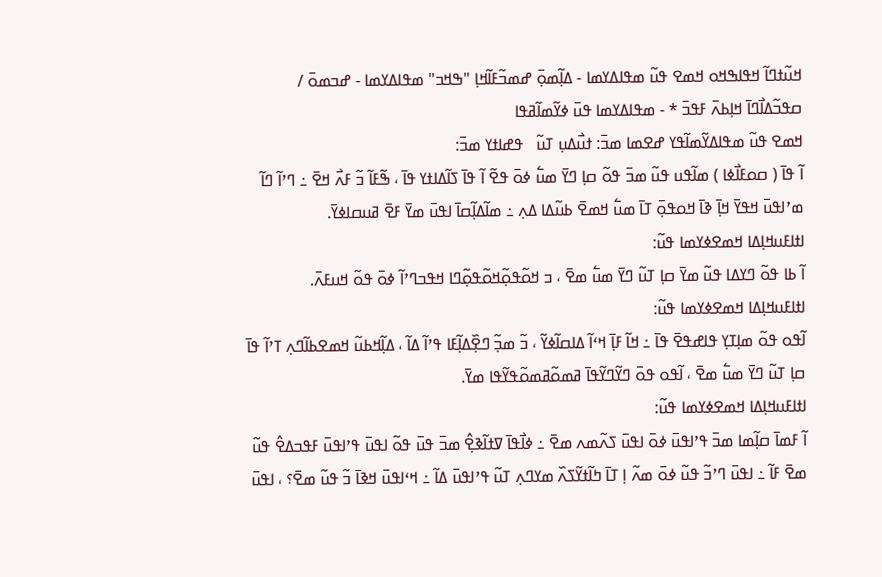ߞߎ߬ߙߣߊ߬ ߞߟߊߒߞߋ ߞߘߐ ߟߎ߬ ߘߟߊߡߌߘߊ - ߡߊ߲߬ߘߋ߲߫ ߝߘߏ߬ߓߊ߬ߞߊ߲ "ߒߞߏ" ߘߟߊߡߌߘߊ - ߝߏߘߋ߫ / ߛߟߏ߬ߡߊ߯ߣߊ߫ ߞߊ߲ߕߍ߫ ߓߟߏ߫ * - ߘߟߊߡߌߘߊ ߟߎ߫ ߦߌ߬ߘߊ߬ߥߟߊ
ߞߘߐ ߟߎ߬ ߘߟߊߡߌ߬ߘߊ߬ߟߌ ߝߐߘߊ ߘߏ߫: ߙߎ߯ߡߎ߲ ߠߎ߬   ߟߝߊߙߌ ߘߏ߫:
ߊ߬ ߟߊ߫ ( ߛߋߓߊ߯ߦߊ ) ߘߊ߬ߟߎ ߟߎ߬ ߘߏ߫ ߟߋ߬ ߛߊ߲ ߣߌ߫ ߘߎ߱ ߦߋ߫ ߟߐ߬ ߊ߬ ߟߊ߫ ߖߊ߬ߡߊߙߌ ߟߊ߫ ، ߒ߬ߓߊ߬ ߏ߬ ߓߍ߯ ߞߐ߫ ߸ ߣߴߊ߬ ߣߊ߬ ߘߴߊߟߎ߫ ߞߟߌ߫ ߞߊ߲߫ ߢߊ߫ ߞߋߟߋ߲߫ ߠߊ߫ ߘߎ߱ ߞߘߐ߫ ߕߎ߬ߡߊ ߡߍ߲ ߸ ߘߊ߬ߡߊ߲߬ߛߊ߫ ߊߟߎ߫ ߘߌ߫ ߓߐ߫ ߥߎߛߊߦߌ߫.
ߊߙߊߓߎߞߊ߲ߡߊ ߞߘߐߦߌߘߊ ߟߎ߬:
ߊ߬ ߕߊ ߟߋ߬ ߣߌߡߊ ߟߎ߬ ߘߌ߫ ߛߊ߲ ߠߎ߬ ߣߌ߫ ߘߎ߱ ߘߐ߫ ، ߏ ߞߋ߬ߟߋ߲߬ߞߋ߬ߟߋ߲߬ߣߊ ߞߟߏߣߴߊ߬ ߦߋ߫ ߟߋ߬ ߞߎߓߍ߫.
ߊߙߊߓߎߞߊ߲ߡߊ ߞߘߐߦߌߘߊ ߟߎ߬:
ߊ߬ߟߋ ߟߋ߬ ߘߊ߲ߠߌ߲ ߟߊߝߟߐ߫ ߟߊ߫ ߸ ߞߊ߬ ߓߊ߲߫ ߞߵߊ߬ ߡߊߛߊ߬ߦߌ߬ ، ߏ߬ ߘߏ߲߬ ߣߐ߲߰ߡߊ߲߬ߓߊ ߟߴߊ߬ ߡߊ߬ ، ߡߊ߲߬ߞߕߎ߬ ߞߘߐߕߊ߬ߣߍ߲ ߠߴߊ߬ ߟߊ߫ ߛߊ߲ ߠߎ߬ ߣߌ߫ ߘߎ߱ ߘߐ߫ ، ߊ߬ߟߋ ߟߋ߫ ߣߌ߬ߣߌ߬ߟߊ߫ ߥߘߋ߬ߥߘߋ߬ߟߌ߬ߟߊ ߘߌ߫.
ߊߙߊߓߎߞߊ߲ߡߊ ߞߘߐߦߌߘߊ ߟߎ߬:
ߊ߬ ߓߘߊ߫ ߛߊ߲߬ߘߊ ߘߏ߫ ߟߴߊߟߎ߫ ߦߋ߫ ߊߟߎ߫ ߖߍ߬ߘߍ ߘߐ߫ ߸ ߦߊ߯ߟߊ߫ ߜߙߊ߬ߢߐ߲߮ ߘߏ߫ ߟߎ߫ ߟߋ߬ ߊߟߎ߫ ߟߴߊߟߎ߫ ߓߟߏߡߐ߮ ߟߎ߬ ߘߐ߫ ߓߊ߬ ߸ ߊߟߎ߫ ߣߴߏ߬ ߟߎ߬ ߦߋ߫ ߘߍ߬ ߊ߲ ߠߊ߫ ߤߊ߬ߙߌ߬ߖߍ߰ ߘߌߣߍ߲ ߠߎ߬ ߟߴߊߟߎ߫ ߡߊ߬ ߸ ߞߵߊߟߎ߫ ߞߢߊ߫ ߏ߬ ߟߎ߬ ߘߐ߫؟ ، ߊߟߎ߫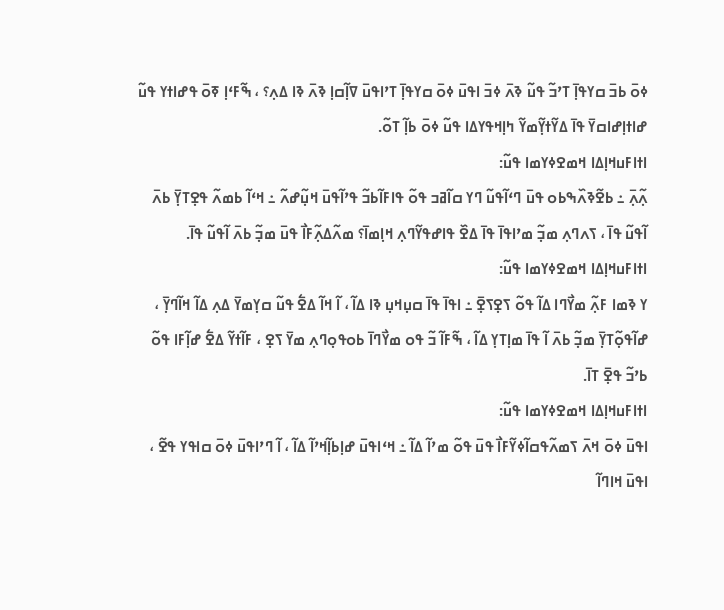ߦߋ߫ ߕߏ߫ ߛߌߟߊ߲߫ ߠߴߏ߬ ߟߎ߬ ߢߍ߫ ߦߏ߫ ߊߟߎ߫ ߦߋ߫ ߛߌߟߊ߲߫ ߠߴߊߟߎ߫ ߜߊ߲߬ߛߊ߲ ߢߍ߫ ߢߊ ߡߍ߲؟ ، ߒ߬ߓߵߊ߲ ߧߋ߫ ߟߝߊߙߌ ߟߎ߬ ߝߊߙߊ߲ߝߊߛߌ߫ ߟߊ߫ ߡߌ߬ߙߌ߲߬ߘߌ߬ ߤߊ߲ߞߟߌߡߊ ߟߎ߬ ߦߋ߫ ߕߊ߲߬ ߠߋ߬.
ߊߙߊߓߎߞߊ߲ߡߊ ߞߘߐߦߌߘߊ ߟߎ߬:
ߍ߲߬ߍ߲߫ ߸ ߕߐ߬ߢߍ߰ߒߕߋ ߟߎ߫ ߣߵߊ߬ߟߎ߬ ߣߌ ߛߊ߬ߥߏ ߟߋ߬ ߟߊߓߊ߬ߕߏ߬ ߟߴߊ߬ߟߎ߫ ߞߎ߲߬ߝߍ߬ ߸ ߞߵߊ߬ ߕߘߍ߬ ߟߐ߲ߠߌ߲߫ ߕߍ߫ ߊ߬ߟߎ߬ ߟߊ߫ ، ߖߍߣߍ߲ ߘߏ߲߬ ߘߴߊߟߊ߫ ߟߊ߫ ߡߐ߰ ߟߊߝߟߌ߬ߣߍ߲ ߞߊ߲ߘߊ߫؟ ߘߍ߬ߡߍ߲߬ߓߊ߯ ߟߎ߫ ߘߏ߲߬ ߕߍ߫ ߊ߬ߟߎ߬ ߟߊ߫.
ߊߙߊߓߎߞߊ߲ߡߊ ߞߘߐߦߌߘߊ ߟߎ߬:
ߌ ߢߘߊ ߓߍ߲߬ ߘߌ߯ߣߊ ߡߊ߬ ߟߋ߬ ߖߐ߲ߖߐ߲߫ ߸ ߊߟߊ߫ ߟߊ߫ ߛߎ߲ߞߎ߲ ߢߊ ߡߊ߬ ، ߊ߬ ߞߊ߬ ߡߐ߱ ߟߎ߬ ߛߌ߲ߘߌ߫ ߡߍ߲ ߡߊ߬ ߞߊ߬ߣߌ߲߫ ، ߝߊ߬ߟߋ߲߬ߠߌ߲߫ ߘߏ߲߬ ߕߍ߫ ߊ߬ ߟߊ߫ ߘߊ߲ߠߌ߲ ߡߊ߬ ، ߒ߬ߓߊ߬ ߏ߬ ߟߋ ߘߌ߯ߣߊ߫ ߕߋߟߋ߲ߣߍ߲ ߘߌ߫ ߖߐ߲ ، ߓߊ߬ߙߌ߬ ߡߐ߱ ߝߊ߲߬ߓߊ ߟߋ߬ ߕߴߏ߬ ߟߐ߲߫ ߠߊ߫.
ߊߙߊߓߎߞߊ߲ߡߊ ߞߘߐߦߌߘߊ ߟߎ߬:
ߊߟߎ߫ ߦߋ߫ ߞߍ߫ ߖߘߍ߬ߟߛߊ߬ߦߌ߬ߓߊ߯ ߟߎ߫ ߟߋ߬ ߘߴߊ߬ ߡߊ߬ ߸ ߞߵߊߟߎ߫ ߝߊ߲ߕߊ߲߬ߞߴߊ߬ ߡߊ߬ ، ߊ߬ ߣߴߊߟߎ߫ ߦߋ߫ ߛߊߟߌ ߟߐ߬ ، ߊߟߎ߫ ߞߊߣߊ߬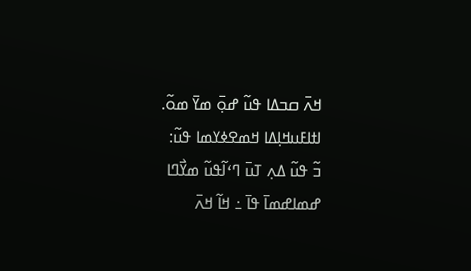ߞߍ߫ ߛߏߡߊ ߟߎ߬ ߝߋ߲߫ ߘߌ߫ ߘߋ߬.
ߊߙߊߓߎߞߊ߲ߡߊ ߞߘߐߦߌߘߊ ߟߎ߬:
ߏ߬ ߟߎ߬ ߡߍ߲ ߠߎ߫ ߣߵߊ߬ߟߎ߬ ߘߌ߯ߣߊ ߝߘߊߝߘߊ߫ ߟߊ߫ ߸ ߞߊ߬ ߞߍ߫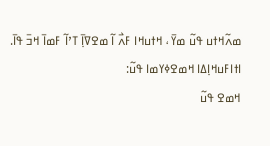ߘߍ߬ߞߙߎ ߟߎ߬ ߘߌ߫ ، ߞߙߎߞߊ ߓߍ߯ ߊ߬ ߘߐߜߊ߲߫ ߠߴߊ߬ ߓߘߊ߫ ߞߏ߫ ߟߊ߫.
ߊߙߊߓߎߞߊ߲ߡߊ ߞߘߐߦߌߘߊ ߟߎ߬:
ߞߘߐ ߟߎ߬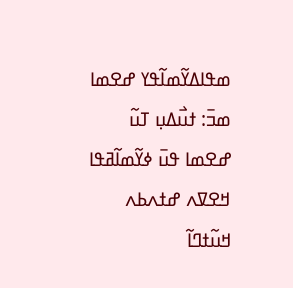ߘߟߊߡߌ߬ߘߊ߬ߟߌ ߝߐߘߊ ߘߏ߫: ߙߎ߯ߡߎ߲ ߠߎ߬
ߝߐߘߊ ߟߎ߫ ߦߌ߬ߘߊ߬ߥߟߊ ߞߐߜߍ ߝߙߍߕߍ
ߞߎ߬ߙߣߊ߬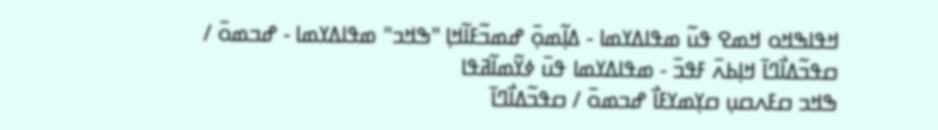ߞߟߊߒߞߋ ߞߘߐ ߟߎ߬ ߘߟߊߡߌߘߊ - ߡߊ߲߬ߘߋ߲߫ ߝߘߏ߬ߓߊ߬ߞߊ߲ "ߒߞߏ" ߘߟߊߡߌߘߊ - ߝߏߘߋ߫ / ߛߟߏ߬ߡߊ߯ߣߊ߫ ߞߊ߲ߕߍ߫ ߓߟߏ߫ - ߘߟߊߡߌߘߊ ߟߎ߫ ߦߌ߬ߘߊ߬ߥߟߊ
ߒߞߏ ߛߓߍߛߎ߲ ߛߌ߲ߘߌߓߊ߯ ߝߏߘߋ߫ / ߛߟߏ߬ߡߊ߯ߣߊ߫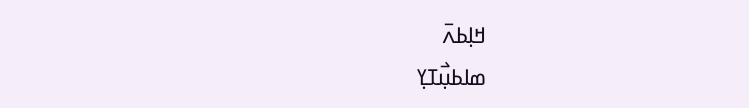ߞߊ߲ߕߍ߫
ߘߊߕߎ߲߯ߠߌ߲